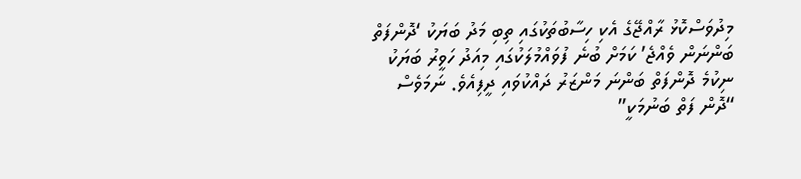މިދުވަސްކޮޅު ރާއްޖޭގެ އެކި ހިސާބުތަކުގައި ތިބި މަދު ބަޔަކު ‘ދޮންފަތް ބަންނަން ވެއްޖެ’ ކަމަށް ބުނެ ފުވައްމުލަކުގައި މިއަދު ހަވީރު ބަޔަކު ނިކުމެ ދޮންފަތް ބަންނަ މަންޒަރު ދައްކުވައި ދީފިއެވެ. ނަމަވެސް “ދޮން ފަތް ބަނުމަކީ”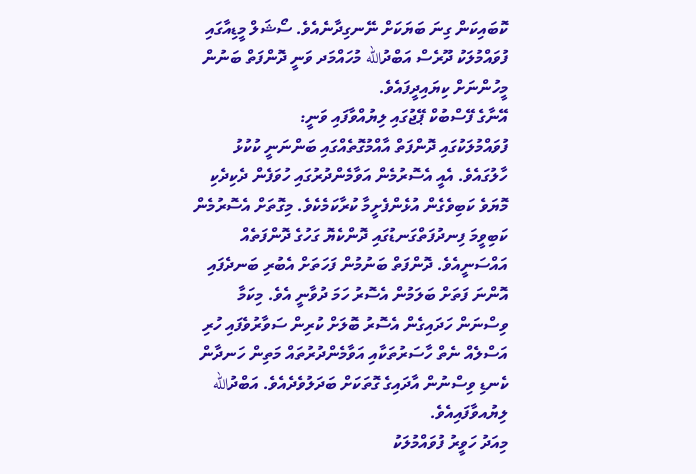ކޮބައިކަން ގިނަ ބަޔަކަށް ނޭނގިދާނެއެވެ. ސޯޝަލް މީޑިއާގައި ފުވައްމުލަކު ދޫރެސް އަބްދުالله މުހައްމަދ ވަނީ ދޮންފަތް ބަނުން މީހުންނަށް ކިޔައިދީފައެވެ.
އޭނާގެ ފޭސްބުކް ޕޭޖުގައި ލިޔުއްވާފައި ވަނީ:
ފުވައްމުލަކުގައި ދޮންފަތް އާއްމުގޮތެއްގައި ބަންނަނީ ކުކުޅު ހާލުގައެވެ. އެއީ އެސޮރުމެން އަވާމެންދުރުގައި ހުވަފެން ދެކިދެކި މޮޔަވެ ކަބިވެގެން އުޅެންފެށީމާ ކުރާކަމެކެވެ. މިގޮތަށް އެސޮރުމެން ކަބިވީމަ ފިނދުފަތްގަނޑުގައި ދޮންކެޔޮ ގަހުގެ ދޮންފަތެއް އައްސަނީއެވެ. ދޮންފަތް ބަނުމުން ފަހަތަށް އެބުރި ބަނދެފައި އޮންނަ ފަތަށް ބަލަމުން އެސޮރު ހަމަ ދުވާނީ އެވެ. މިކަމާ ވިސްނަން ހަދައިގެން އެސޮރު ބޮލަށް ކުރިން ސަވާރުވެފައި ހުރި އަސްލެއް ނެތް ހާސަރުތަކާއި އަވާމެންދުރުތައް މަތިން ހަނދާން ކެނޑި ވިސްނުން އާދައިގެ ގޮތަކަށް ބަދަލުވެދެއެވެ. އަބްދުالله ލިޔުއވާފައިއެވެ.
މިއަދު ހަވީރު ފުވައްމުލަކު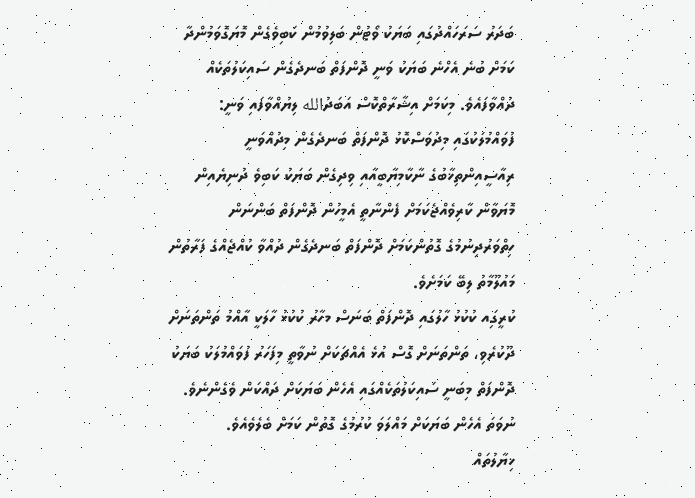ބަދަރު ސަރަހައްދުގައި ބަޔަކު ވޯޓުން ބަލިވުމުން ކަބިވެގެން މޮޔަގޮވަމުންދާ ކަމަށް ބުނެ އެހްނެ ބަޔަކު ވަނީ ދޮންފަތް ބަނދެގެން ސައިކަލުތަކެއް ދުއްވާފައެވެ. މިކަމަށް އިޝާރާތްކޮސް އަބަދުالله ލިޔުއްވާފައި ވަނީ:
ފުވައްމުލަކުގައި މިދުވަސްކޮޅު ދޮންފަތް ބަނދެގެން މިދުއްވަނީ ރިއާސީއިންތިޚާބުގެ ނާކާމިޔާބީއާއި ވިދިގެން ބަޔަކު ކަބިވެ ދުނިޔެއިން މޮޔަވާން ކާރިވެއްޖެކަމަށް ފެންނާތީ އެމީހުން ދޮންފަތް ބަންނަން ހިތްވަރުދިނުމުގެ ގޮތުންކަމަށް ދޮންފަތް ބަނދެގެން ދުއްވާ ކުއްޖެއްގެ ފަރާތުން މައުލޫމާތު ލިބޭ ކަމަށެވެ.
ކުރީގަިއ ކުކުޅު ހާލުގައި ދޮންފަތް ބަނަސް މހާރު ކުކުޅު ހާލަކީ އާއްމު ތަންތަނަށް ދޫކުރެވި، ތަންތަނަށް ގޮސް އުޅެ އެއްޗަކަށް ނުވާތީ މިފަހަރު ފުވައްމުލަކު ބަޔަކު ދޮންފަތް މިބަނީ ސައިކަލުތަކެއްގައި އެހެން ބަޔަކަށް ދައްކަން ވެގެންނެވެ. ނުވަތަ އެހެން ބަޔަކަށް މައްލަވަ ކުރުމުގެ ގޮތުން ކަމަށް ބެލެވެއެވެ.
ޚިޔާލުތައް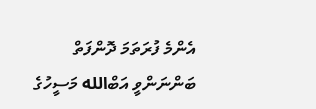އެންމެ ފުރަތަމަ ދޮންފަތް ބަންނަންވީ އަބްالله މަސީހުގެ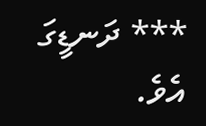*** ދަނޑީގަ އެވެ.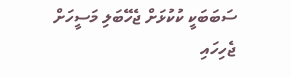ސަބަބަކީ ކުކުޅަށް ޖެހޭބަލި މަސީހަށް ޖެހިހައި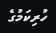ހުރިކަމުގެ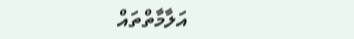އަލާމާތްތައް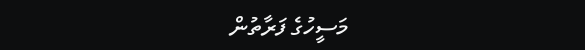މަސީހުގެ ފަރާތުން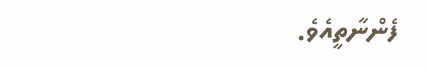ފެންނާތީއެވެ.